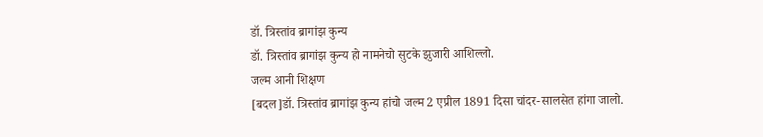डॉ. त्रिस्तांव ब्रागांझ कुन्य
डॉ. त्रिस्तांव ब्रागांझ कुन्य हो नामनेचो सुटके झुजारी आशिल्लो.
जल्म आनी शिक्षण
[बदल]डॉ. त्रिस्तांव ब्रागांझ कुन्य हांचो जल्म 2 एप्रील 1891 दिसा चांदर-सालसेत हांगा जालो.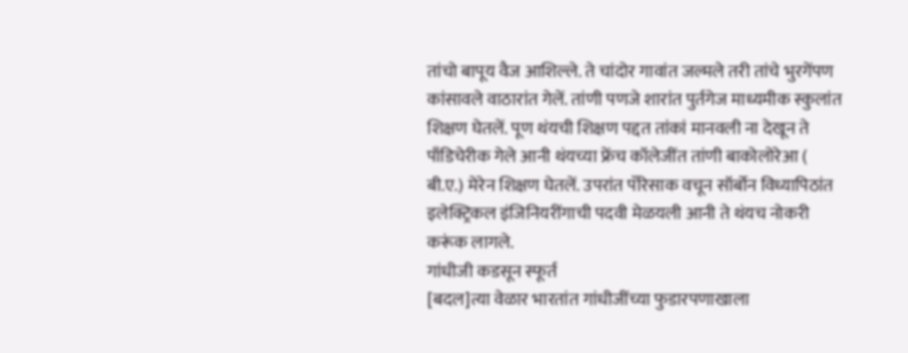तांचो बापूय वैज आशिल्ले. ते चांदोर गावांत जल्मले तरी तांचे भुरगेंपण कांसावले वाठारांत गेलें. तांणी पणजे शारांत पुर्तगेज माध्यमीक स्कुलांत शिक्षण घेतलें. पूण थंयची शिक्षण पद्दत तांकां मानवली ना देखून ते पाँडिचेरीक गेले आनी थंयच्या फ्रेंच कॉलेजींत तांणी बाकोलोरेआ ( बी.ए.) मेरेन शिक्षण घेतलें. उपरांत पॅरिसाक वचून सॉर्बोन विध्यापिठांत इलेक्ट्रिकल इंजिनियरींगाची पदवी मेळयली आनी ते थंयच नोकरी करूंक लागले.
गांधीजी कडसून स्फूर्त
[बदल]त्या वेळार भारतांत गांधीजींच्या फुडारपणाखाला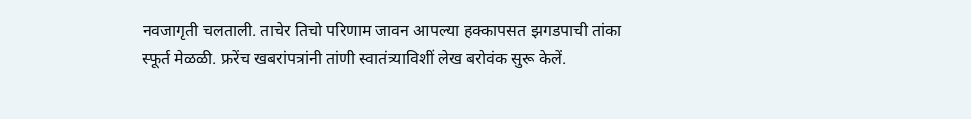नवजागृती चलताली. ताचेर तिचो परिणाम जावन आपल्या हक्कापसत झगडपाची तांका स्फूर्त मेळळी. फ्ररेंच खबरांपत्रांनी तांणी स्वातंत्र्याविशीं लेख बरोवंक सुरू केलें.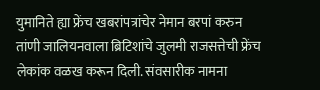युमानिते ह्या फ्रेंच खबरांपत्रांचेर नेमान बरपां करुन तांणी जालियनवाला ब्रिटिशांचे जुलमी राजसत्तेची फ्रेंच लेकांक वळख करून दिली. संवसारीक नामना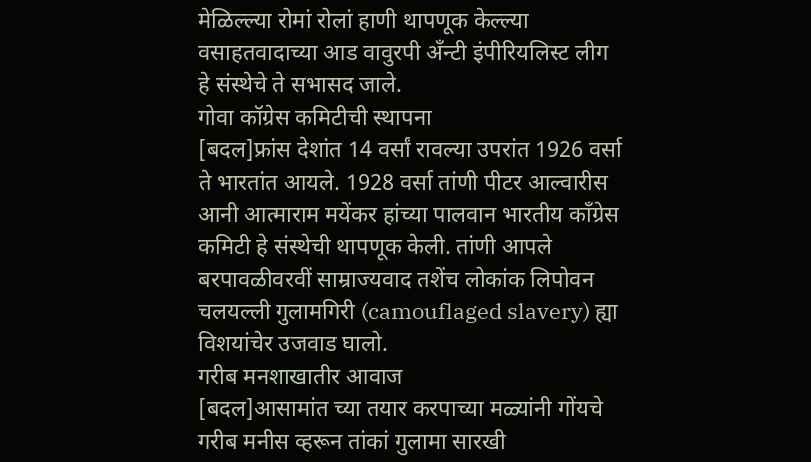मेळिल्ल्या रोमां रोलां हाणी थापणूक केल्ल्या वसाहतवादाच्या आड वावुरपी अँन्टी इंपीरियलिस्ट लीग हे संस्थेचे ते सभासद जाले.
गोवा कॉग्रेस कमिटीची स्थापना
[बदल]फ्रांस देशांत 14 वर्सां रावल्या उपरांत 1926 वर्सा ते भारतांत आयले. 1928 वर्सा तांणी पीटर आल्वारीस आनी आत्माराम मयेंकर हांच्या पालवान भारतीय काँग्रेस कमिटी हे संस्थेची थापणूक केली. तांणी आपले बरपावळीवरवीं साम्राज्यवाद तशेंच लोकांक लिपोवन चलयल्ली गुलामगिरी (camouflaged slavery) ह्या विशयांचेर उजवाड घालो.
गरीब मनशाखातीर आवाज
[बदल]आसामांत च्या तयार करपाच्या मळ्यांनी गोंयचे गरीब मनीस व्हरून तांकां गुलामा सारखी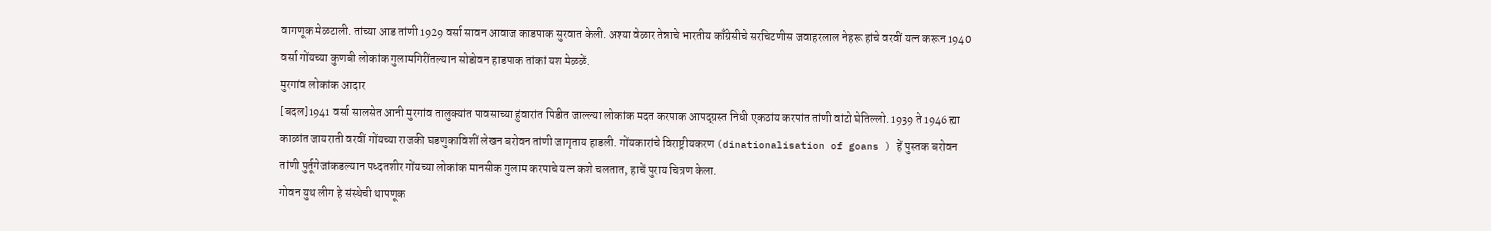वागणूक मेळटाली. तांच्या आड तांणी 1929 वर्सा सावन आवाज काडपाक सुरवात केली. अश्या वेळार तेन्नाचे भारतीय काँग्रेसीचे सरचिटणीस जवाहरलाल नेहरू हांचे वरवीं यत्न करून 1940 वर्सा गोंयच्या कुणबी लोकांक गुलामगिरींतल्यान सोडोवन हाडपाक तांकां यश मेळळें.
मुरगांव लोकांक आदार
[बदल]1941 वर्सा सालसेत आनी मुरगांव तालुक्यांत पावसाच्या हुंवारांत पिडीत जाल्ल्या लोकांक मदत करपाक आपद्ग्रस्त निधी एकठांय करपांत तांणी वांटो घेतिल्लो. 1939 ते 1946 ह्या काळांत जायराती वरवीं गोंयच्या राजकी घडणुकाविशीं लेखन बरोवन तांणी जागृताय हाडली. गोंयकारांचे विराष्ट्रीयकरण (dinationalisation of goans ) हें पुस्तक बरोवन तांणी पुर्तूगेजांकडल्यान पध्दतशीर गोंयच्या लोकांक मानसीक गुलाम करपाचे यत्न कशे चलतात, हाचें पुराय चित्रण केला.
गोवन युथ लीग हे संस्थेची थापणूक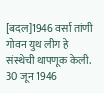[बदल]1946 वर्सा तांणी गोवन युथ लीग हे संस्थेची थापणूक केली. 30 जून 1946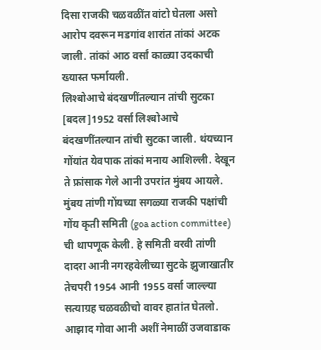दिसा राजकी चळवळींत वांटो घेतला असो आरोप दवरून मडगांव शारांत तांकां अटक जाली. तांकां आठ वर्सां काळ्या उदकाची ख्यास्त फर्मायली.
लिश्बोआचे बंदखणींतल्यान तांची सुटका
[बदल]1952 वर्सा लिश्बोआचे बंदखणींतल्यान तांची सुटका जाली. थंयच्यान गोंयांत येवपाक तांकां मनाय आशिल्ली. देखून ते फ्रांसाक गेले आनी उपरांत मुंबय आयले. मुंबय तांणी गोंयच्या सगळ्या राजकी पक्षांची गोंय कृती समिती (goa action committee) ची थापणूक केली. हे समिती वरवी तांणी दादरा आनी नगरहवेलीच्या सुटके झुजाखातीर तेचपरी 1954 आनी 1955 वर्सा जाल्ल्या सत्याग्रह चळवळीचो वावर हातांत घेतलो. आझाद गोवा आनी अशीं नेमाळीं उजवाडाक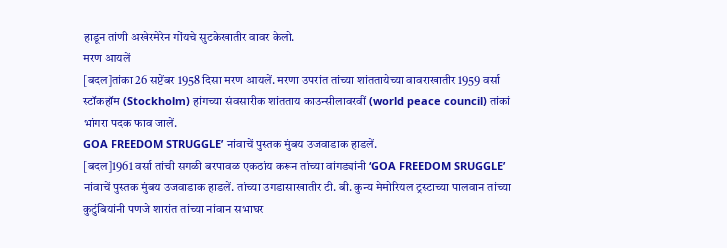हाडून तांणी अखेरमेरेन गोंयचे सुटकेखातीर वावर केलो.
मरण आयलें
[बदल]तांका 26 सप्टेंबर 1958 दिसा मरण आयलें. मरणा उपरांत तांच्या शांततायेच्या वावराखातीर 1959 वर्सा स्टॉकहॉम (Stockholm) हांगच्या संवसारीक शांतताय काउन्सीलावरवीं (world peace council) तांकां भांगरा पदक फाव जालें.
GOA FREEDOM STRUGGLE’ नांवाचें पुस्तक मुंबय उजवाडाक हाडलें.
[बदल]1961 वर्सा तांची सगळी बरपावळ एकठांय करून तांच्या वांगड्यांनी ‘GOA FREEDOM SRUGGLE’ नांवाचें पुस्तक मुंबय उजवाडाक हाडलें. तांच्या उगडासाखातीर टी. बी. कुन्य मेमोरियल ट्रस्टाच्या पालवान तांच्या कुटुंबियांनी पणजे शारांत तांच्या नांवान सभाघर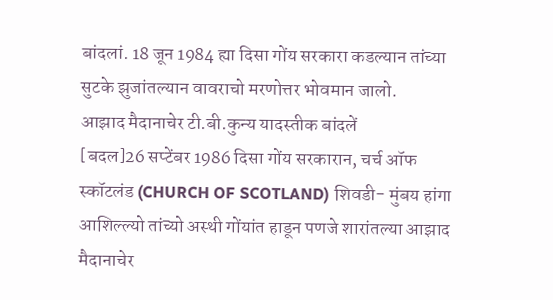बांदलां. 18 जून 1984 ह्या दिसा गोंय सरकारा कडल्यान तांच्या सुटके झुजांतल्यान वावराचो मरणोत्तर भोवमान जालो.
आझाद मैदानाचेर टी.बी.कुन्य यादस्तीक बांदलें
[बदल]26 सप्टेंबर 1986 दिसा गोंय सरकारान, चर्च ऑफ स्कॉटलंड (CHURCH OF SCOTLAND) शिवडी- मुंबय हांगा आशिल्ल्यो तांच्यो अस्थी गोंयांत हाडून पणजे शारांतल्या आझाद मैदानाचेर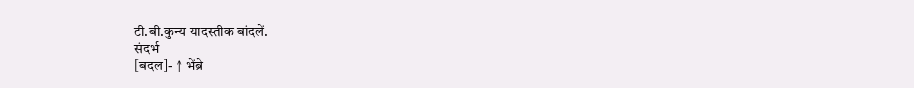टी.बी.कुन्य यादस्तीक बांदलें.
संदर्भ
[बदल]- ↑ भेंब्रे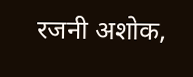रजनी अशोक,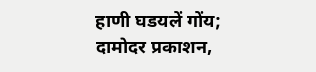हाणी घडयलें गोंय; दामोदर प्रकाशन,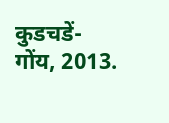कुडचडें- गोंय, 2013.